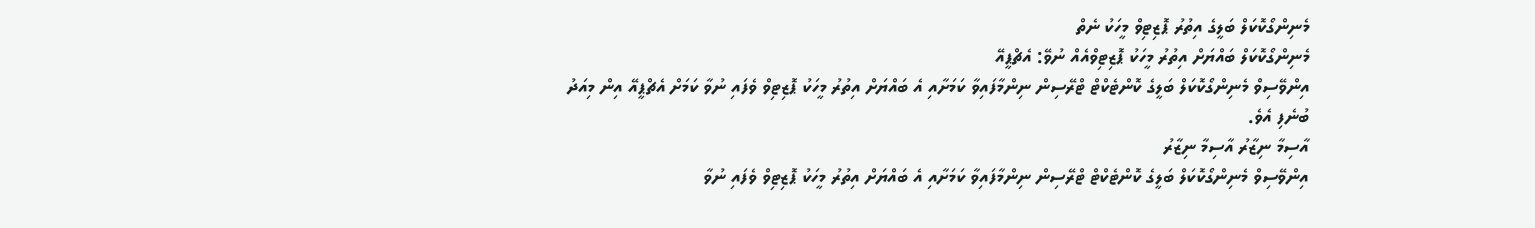މެނިންގޯކޮކަލް ބަލީގެ އިތުރު ޕޮޒިޓިވް މީހަކު ނެތް
މެނިންގޯކޮކަލް ބައްޔަށް އިތުރު މީހަކު ޕޮޒިޓިވްއެއް ނުވޭ: އެޗްޕީއޭ
އިންވޭސިވް މެނިންގޯކޮކަލް ބަލީގެ ކޮންޓެކްޓް ޓްރޭސިން ނިންމާފައިވާ ކަމަށާއި އެ ބައްޔަށް އިތުރު މީހަކު ޕޮޒިޓިވް ވެފައި ނުވާ ކަމަށް އެޗްޕީއޭ އިން މިއަދު ބުނެފި އެވެ.
އާސިމާ ނިޒާރު އާސިމާ ނިޒާރު
އިންވޭސިވް މެނިންގޯކޮކަލް ބަލީގެ ކޮންޓެކްޓް ޓްރޭސިން ނިންމާފައިވާ ކަމަށާއި އެ ބައްޔަށް އިތުރު މީހަކު ޕޮޒިޓިވް ވެފައި ނުވާ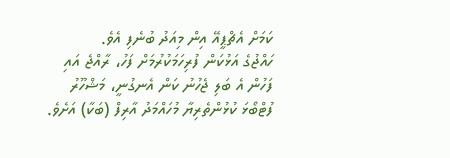ކަމަށް އެޗްޕީއޭ އިން މިއަދު ބުނެފި އެވެ.
ހައްޖުގެ އަޅުކަން ފުރިހަމަކުރުމަށް ފަހު، ރާއްޖެ އައި ފަހުން އެ ބަލި ޖެހުނު ކަން އެނގުނީ، މަޝްހޫރު ފުޓްބޯޅަ ކުޅުންތެރިޔާ މުހައްމަދު އާރިފް (ބަކާ) އަށެވެ.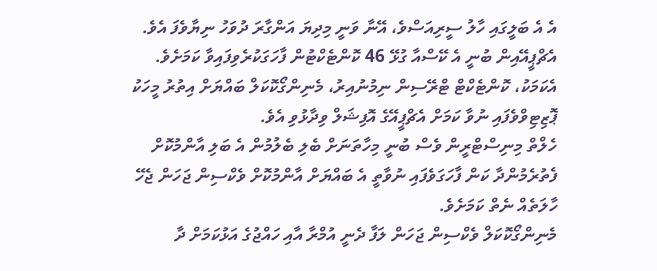އެ އެ ބަލީގައި ހާލު ސީރިއަސްވެ، އޭނާ ވަނީ މިދިޔަ އަންގާރަ ދުވަހު ނިޔާވެފަ އެވެ.
އެޗްޕީއޭއިން ބުނީ އެ ކޭސްއާ ގުޅޭ 46 ކޮންޓެކްޓުން ފާހަގަކުރެވިފައިވާ ކަމަށެވެ. އެކަމަކު، ކޮންޓެކްޓް ޓްރޭސިން ނިމުނުއިރު، މެނިންގޯކޮކަލް ބައްޔަށް އިތުރު މީހަކު ޕޮޒިޓިވްވެފައި ނުވާ ކަމަށް އެޗްޕީއޭގެ އޮފިޝަލް ވިދާޅުވި އެވެ.
ހެލްތް މިނިސްޓްރީން ވެސް ބުނީ މިހާތަނަށް ބެލި ބެލުމުން އެ ބަލި އާންމުކޮށް ފެތުރެމުންދާ ކަން ފާހަގަވެފައި ނުވާތީ އެ ބައްޔަށް އާންމުކޮށް ވެކްސިން ޖަހަން ޖެހޭ ހާލަތެއް ނެތް ކަމަށެވެ.
މެނިންގޯކޮކަލް ވެކްސިން ޖަހަން ލަފާ ދެނީ އުމްރާ އާއި ހައްޖުގެ އަޅުކަމަށް ދާ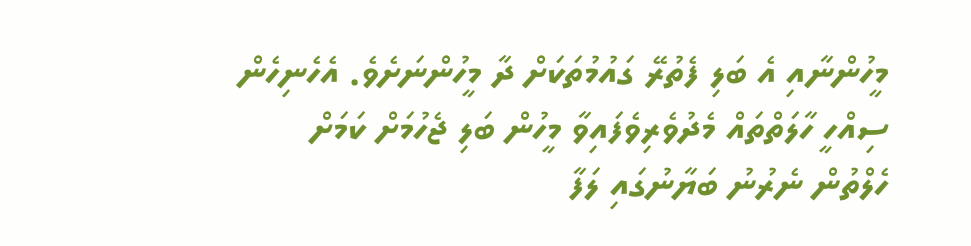މީހުންނާއި އެ ބަލި ފެތުރޭ ގައުމުތަކަށް ދާ މީހުންނަށެވެ. އެހެނިހެން ސިއްހީ ހާލަތްތައް މެދުވެރިވެފައިވާ މީހުން ބަލި ޖެހުމަށް ކަމަށް ހެލްތުން ނެރުނު ބަޔާނުގައި ލަފާ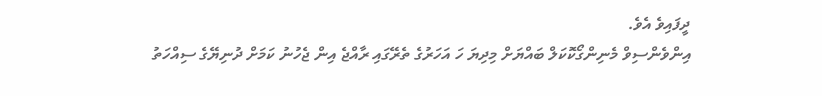ދީފައިވެ އެވެ.
އިންވެންސިވް މެނިންގޯކޮކަލް ބައްޔަށް މިދިޔަ ހަ އަހަރުގެ ތެރޭގައި ރާއްޖެ އިން ޖެހުނު ކަމަށް ދުނިޔޭގެ ސިއްހަތު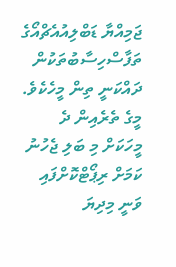ޖަމިއްޔާ ޑަބްލިއުއެޗްއޯގެ ތަފާސްހިސާބުތަކުން ދައްކަނީ ތިން މީހެކެވެ. މީގެ ތެރެއިން ދެ މީހަކަށް މި ބަލި ޖެހުނު ކަމަށް ރިޕޯޓްކޮށްފައި ވަނީ މިދިޔަ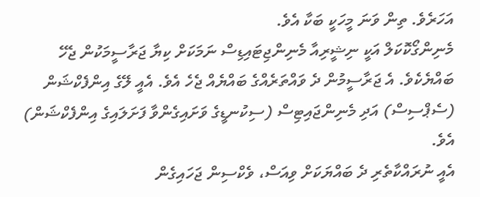އަހަރެވެ. ތިން ވަނަ މީހަކީ ބަކާ އެވެ.
މެނިންގޯކޮކަލް އަކީ ނިޝީރިއާ މެނިންޖިޓައިޑިސް ނަމަކަށް ކިޔާ ޖަރާސީމަކުން ޖެހޭ ބައްޔެކެވެ. އެ ޖަރާސީމުން ދެ ވައްތަރެއްގެ ބައްޔެއް ޖެހެ އެވެ. އެއީ ލޭގެ އިންފެކްޝަން (ސެޕްސިސް) އަދި މެނިންޖައިޓިސް (ސިކުނޑީގެ ވަށައިގެންވާ ފަށަލައިގެ އިންފެކްޝަން) އެވެ.
އެއީ ނުރައްކާތެރި ދެ ބައްޔަކަށް ވިއަސް، ވެކްސިން ޖަހައިގެން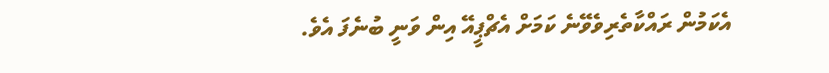އެކަމުން ރައްކާތެރިވެވޭނެ ކަމަށް އެޗްޕީއޭ އިން ވަނީ ބުނެފަ އެވެ.